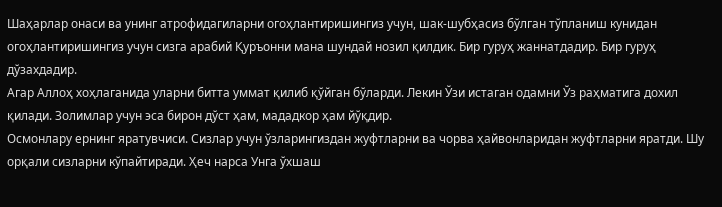Шаҳарлар онаси ва унинг атрофидагиларни огоҳлантиришингиз учун, шак-шубҳасиз бўлган тўпланиш кунидан огоҳлантиришингиз учун сизга арабий Қуръонни мана шундай нозил қилдик. Бир гуруҳ жаннатдадир. Бир гуруҳ дўзахдадир.
Агар Аллоҳ хоҳлаганида уларни битта уммат қилиб қўйган бўларди. Лекин Ўзи истаган одамни Ўз раҳматига дохил қилади. Золимлар учун эса бирон дўст ҳам, мададкор ҳам йўқдир.
Осмонлару ернинг яратувчиси. Сизлар учун ўзларингиздан жуфтларни ва чорва ҳайвонларидан жуфтларни яратди. Шу орқали сизларни кўпайтиради. Ҳеч нарса Унга ўхшаш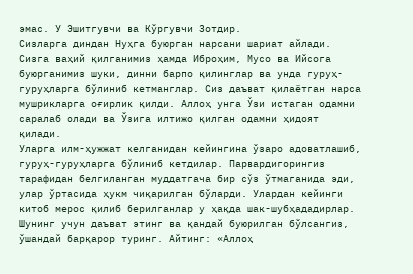эмас. У Эшитгувчи ва Кўргувчи Зотдир.
Сизларга диндан Нуҳга буюрган нарсани шариат айлади. Сизга ваҳий қилганимиз ҳамда Иброҳим, Мусо ва Ийсога буюрганимиз шуки, динни барпо қилинглар ва унда гуруҳ-гуруҳларга бўлиниб кетманглар. Сиз даъват қилаётган нарса мушрикларга оғирлик қилди. Аллоҳ унга Ўзи истаган одамни саралаб олади ва Ўзига илтижо қилган одамни ҳидоят қилади.
Уларга илм-ҳужжат келганидан кейингина ўзаро адоватлашиб, гуруҳ-гуруҳларга бўлиниб кетдилар. Парвардигорингиз тарафидан белгиланган муддатгача бир сўз ўтмаганида эди, улар ўртасида ҳукм чиқарилган бўларди. Улардан кейинги китоб мерос қилиб берилганлар у ҳақда шак-шубҳададирлар.
Шунинг учун даъват этинг ва қандай буюрилган бўлсангиз, ўшандай барқарор туринг. Айтинг: «Аллоҳ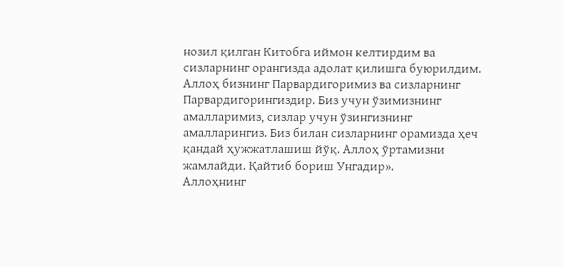нозил қилган Китобга иймон келтирдим ва сизларнинг орангизда адолат қилишга буюрилдим. Аллоҳ бизнинг Парвардигоримиз ва сизларнинг Парвардигорингиздир. Биз учун ўзимизнинг амалларимиз, сизлар учун ўзингизнинг амалларингиз. Биз билан сизларнинг орамизда ҳеч қандай ҳужжатлашиш йўқ. Аллоҳ ўртамизни жамлайди. Қайтиб бориш Унгадир».
Аллоҳнинг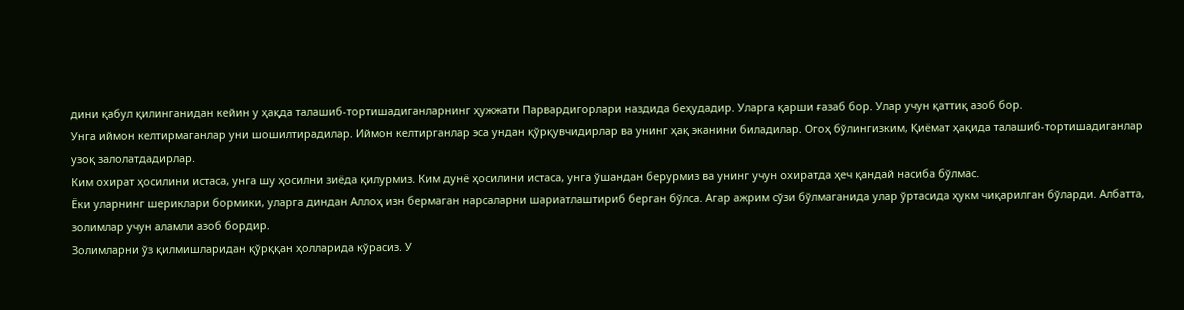дини қабул қилинганидан кейин у ҳақда талашиб-тортишадиганларнинг ҳужжати Парвардигорлари наздида беҳудадир. Уларга қарши ғазаб бор. Улар учун қаттиқ азоб бор.
Унга иймон келтирмаганлар уни шошилтирадилар. Иймон келтирганлар эса ундан қўрқувчидирлар ва унинг ҳақ эканини биладилар. Огоҳ бўлингизким, Қиёмат ҳақида талашиб-тортишадиганлар узоқ залолатдадирлар.
Ким охират ҳосилини истаса, унга шу ҳосилни зиёда қилурмиз. Ким дунё ҳосилини истаса, унга ўшандан берурмиз ва унинг учун охиратда ҳеч қандай насиба бўлмас.
Ёки уларнинг шериклари бормики, уларга диндан Аллоҳ изн бермаган нарсаларни шариатлаштириб берган бўлса. Агар ажрим сўзи бўлмаганида улар ўртасида ҳукм чиқарилган бўларди. Албатта, золимлар учун аламли азоб бордир.
Золимларни ўз қилмишларидан қўрққан ҳолларида кўрасиз. У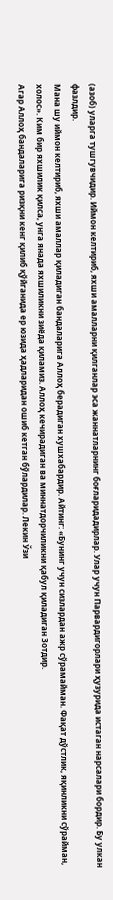(азоб) уларга тушгувчидир. Иймон келтириб, яхши амалларни қилганлар эса жаннатларнинг боғларидадирлар. Улар учун Парвардигорлари ҳузурида истаган нарсалари бордир. Бу улкан фазлдир.
Мана шу иймон келтириб, яхши амаллар қиладиган бандаларига Аллоҳ берадиган хушхабардир. Айтинг: «Бунинг учун сизлардан ажр сўрамайман. Фақат дўстлик, яқинликни сўрайман, холос». Ким бир яхшилик қилса, унга янада яхшиликни зиёда қиламиз. Аллоҳ кечирадиган ва миннатдорчиликни қабул қиладиган Зотдир.
Агар Аллоҳ бандаларига ризқни кенг қилиб қўйганида ер юзида ҳадларидан ошиб кетган бўлардилар. Лекин Ўзи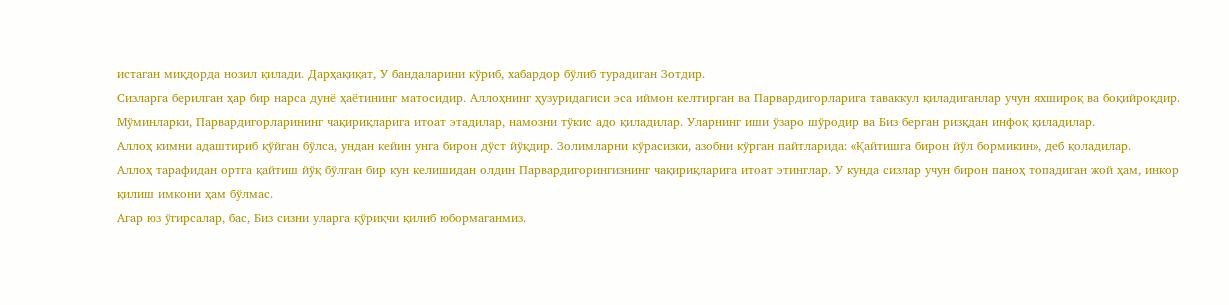истаган миқдорда нозил қилади. Дарҳақиқат, У бандаларини кўриб, хабардор бўлиб турадиган Зотдир.
Сизларга берилган ҳар бир нарса дунё ҳаётининг матосидир. Аллоҳнинг ҳузуридагиси эса иймон келтирган ва Парвардигорларига таваккул қиладиганлар учун яхшироқ ва боқийроқдир.
Мўминларки, Парвардигорларининг чақириқларига итоат этадилар, намозни тўкис адо қиладилар. Уларнинг иши ўзаро шўродир ва Биз берган ризқдан инфоқ қиладилар.
Аллоҳ кимни адаштириб қўйган бўлса, ундан кейин унга бирон дўст йўқдир. Золимларни кўрасизки, азобни кўрган пайтларида: «Қайтишга бирон йўл бормикин», деб қоладилар.
Аллоҳ тарафидан ортга қайтиш йўқ бўлган бир кун келишидан олдин Парвардигорингизнинг чақириқларига итоат этинглар. У кунда сизлар учун бирон паноҳ топадиган жой ҳам, инкор қилиш имкони ҳам бўлмас.
Агар юз ўгирсалар, бас, Биз сизни уларга қўриқчи қилиб юбормаганмиз.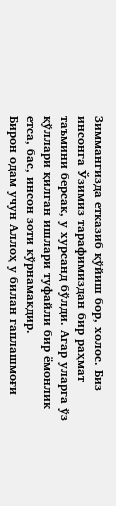Зиммангизда етказиб қўйиш бор, холос. Биз инсонга Ўзимиз тарафимиздан бир раҳмат таъмини берсак, у хурсанд бўлди. Агар уларга ўз қўллари қилган ишлари туфайли бир ёмонлик етса, бас, инсон зоти кўрнамакдир.
Бирон одам учун Аллоҳ у билан гаплашмоғи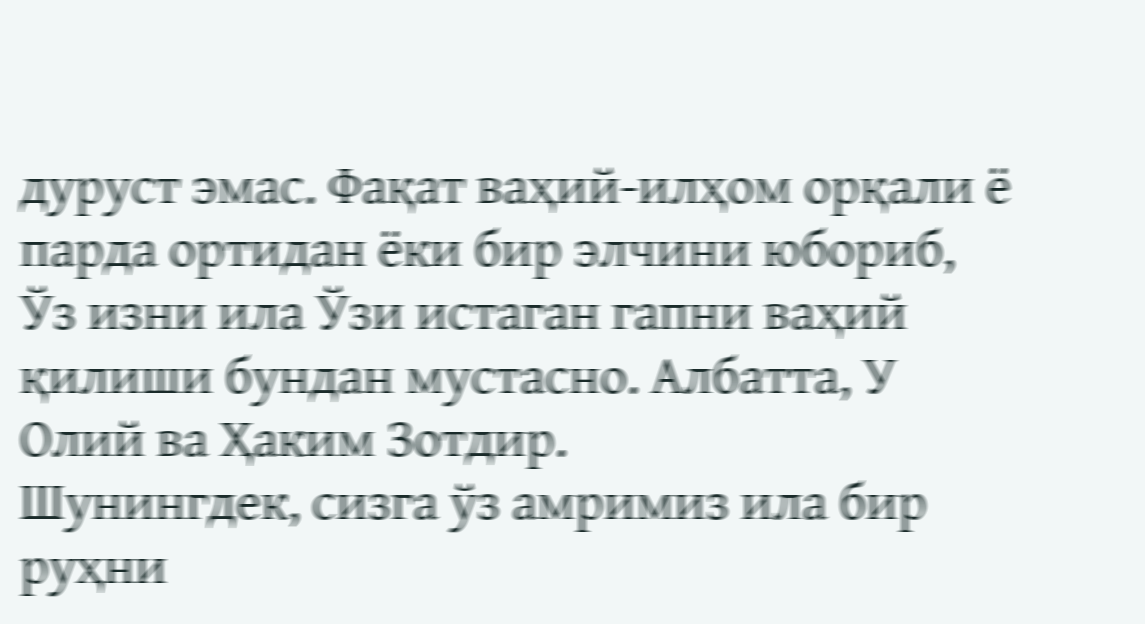дуруст эмас. Фақат ваҳий-илҳом орқали ё парда ортидан ёки бир элчини юбориб, Ўз изни ила Ўзи истаган гапни ваҳий қилиши бундан мустасно. Албатта, У Олий ва Ҳаким Зотдир.
Шунингдек, сизга ўз амримиз ила бир руҳни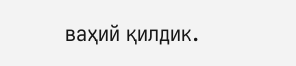ваҳий қилдик.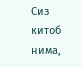Сиз китоб нима,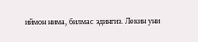иймон нима, билмас эдингиз. Лекин уни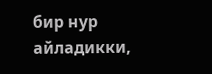бир нур айладикки,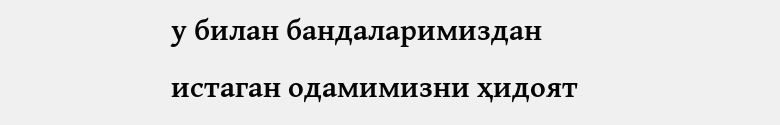у билан бандаларимиздан истаган одамимизни ҳидоят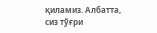қиламиз. Албатта, сиз тўғри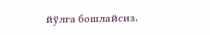йўлга бошлайсиз.